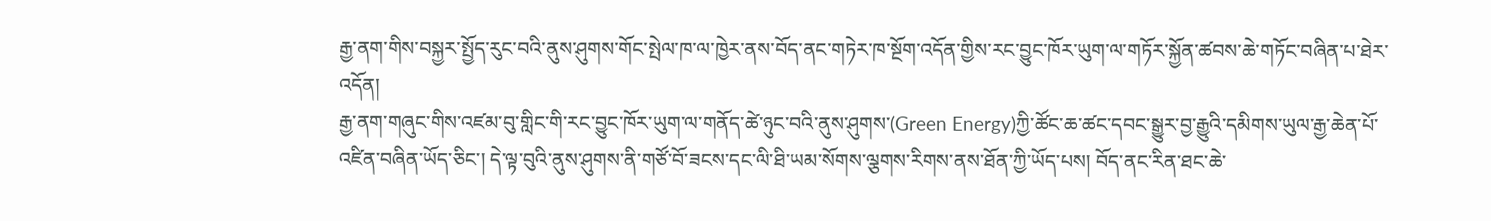རྒྱ་ནག་གིས་བསྐྱར་སྤྱོད་རུང་བའི་ནུས་ཤུགས་གོང་སྤེལ་ཁ་ལ་ཁྱེར་ནས་བོད་ནང་གཏེར་ཁ་སྔོག་འདོན་གྱིས་རང་བྱུང་ཁོར་ཡུག་ལ་གཏོར་སྐྱོན་ཚབས་ཆེ་གཏོང་བཞིན་པ་ཐེར་འདོན།
རྒྱ་ནག་གཞུང་གིས་འཛམ་བུ་གླིང་གི་རང་བྱུང་ཁོར་ཡུག་ལ་གནོད་ཚེ་ཉུང་བའི་ནུས་ཤུགས་(Green Energy)ཀྱི་ཚོང་ཆ་ཚང་དབང་སྒྱུར་བྱ་རྒྱུའི་དམིགས་ཡུལ་རྒྱ་ཆེན་པོ་འཛིན་བཞིན་ཡོད་ཅིང་། དེ་ལྟ་བུའི་ནུས་ཤུགས་ནི་གཙོ་བོ་ཟངས་དང་ལི་ཐི་ཡམ་སོགས་ལྕགས་རིགས་ནས་ཐོན་ཀྱི་ཡོད་པས། བོད་ནང་རིན་ཐང་ཆེ་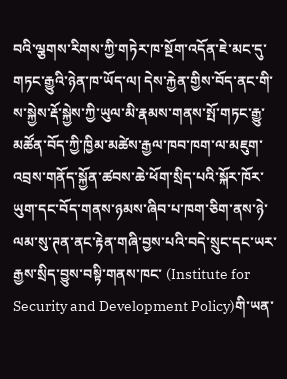བའི་ལྕགས་རིགས་ཀྱི་གཏེར་ཁ་སྔོག་འདོན་ཇེ་མང་དུ་གཏང་རྒྱུའི་ཉེན་ཁ་ཡོད་ལ། དེས་རྐྱེན་གྱིས་བོད་ནང་གི་ས་སྐྱེས་རྡོ་སྐྱེས་ཀྱི་ཡུལ་མི་རྣམས་གནས་སྤོ་གཏང་རྒྱུ་མཚོན་བོད་ཀྱི་ཁྱིམ་མཚེས་རྒྱལ་ཁབ་ཁག་ལ་མཇུག་འབྲས་གནོད་སྐྱོན་ཚབས་ཆེ་ཕོག་སྲིད་པའི་སྐོར་ཁོར་ཡུག་དང་བོད་གནས་ཉམས་ཞིབ་པ་ཁག་ཅིག་ནས་ཉེ་ལམ་སུ་ཊན་ནང་རྟེན་གཞི་བྱས་པའི་བདེ་སྲུང་དང་ཡར་རྒྱས་སྲིད་བྱུས་བསྟི་གནས་ཁང་ (Institute for Security and Development Policy)གི་ཡན་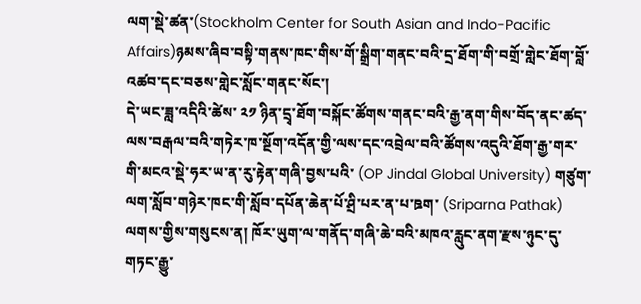ལག་སྡེ་ཚན་(Stockholm Center for South Asian and Indo-Pacific Affairs)ཉམས་ཞིབ་བསྟི་གནས་ཁང་གིས་གོ་སྒྲིག་གནང་བའི་དྲ་ཐོག་གི་བགྲོ་གླེང་ཐོག་བློ་འཚབ་དང་བཅས་གླེང་སློང་གནང་སོང་།
དེ་ཡང་ཟླ་འདིའི་ཚེས་ ༢༡ ཉིན་དྲྭ་ཐོག་བསྐོང་ཚོགས་གནང་བའི་རྒྱ་ནག་གིས་བོད་ནང་ཚད་ལས་བརྒལ་བའི་གཏེར་ཁ་སྔོག་འདོན་གྱི་ལས་དང་འབྲེལ་བའི་ཚོགས་འདུའི་ཐོག་རྒྱ་གར་གི་མངའ་སྡེ་ཧར་ཡ་ན་རུ་རྟེན་གཞི་བྱས་པའི་ (OP Jindal Global University) གཙུག་ལག་སློབ་གཉེར་ཁང་གི་སློབ་དཔོན་ཆེན་པོ་ཤྲི་པར་ན་པ་ཋག་ (Sriparna Pathak) ལགས་གྱིས་གསུངས་ན། ཁོར་ཡུག་ལ་གནོད་གཞི་ཆེ་བའི་མཁའ་རླུང་ནག་རྫས་ཉུང་དུ་གཏང་རྒྱུ་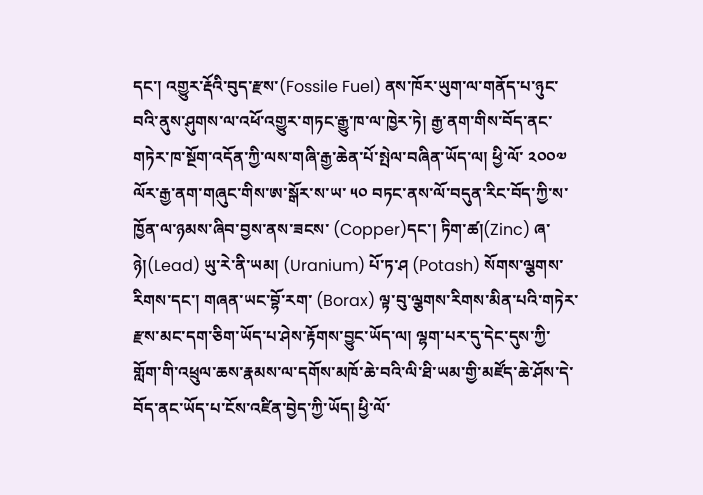དང་། འགྱུར་རྡོའི་བུད་རྫས་(Fossile Fuel) ནས་ཁོར་ཡུག་ལ་གནོད་པ་ཉུང་བའི་ནུས་ཤུགས་ལ་འཕོ་འགྱུར་གཏང་རྒྱུ་ཁ་ལ་ཁྱེར་ཏེ། རྒྱ་ནག་གིས་བོད་ནང་གཏེར་ཁ་སྔོག་འདོན་ཀྱི་ལས་གཞི་རྒྱ་ཆེན་པོ་སྤེལ་བཞིན་ཡོད་ལ། ཕྱི་ལོ་ ༢༠༠༧ ལོར་རྒྱ་ནག་གཞུང་གིས་ཨ་སྒོར་ས་ཡ་ ༥༠ བཏང་ནས་ལོ་བདུན་རིང་བོད་ཀྱི་ས་ཁྱོན་ལ་ཉམས་ཞིབ་བྱས་ནས་ཟངས་ (Copper)དང་། ཏིག་ཚ།(Zinc) ཞ་ཉེ།(Lead) ཡུ་རེ་ནི་ཡམ། (Uranium) པོ་ཏ་ཤ (Potash) སོགས་ལྕགས་རིགས་དང་། གཞན་ཡང་བྷོ་རག་ (Borax) ལྟ་བུ་ལྕགས་རིགས་མིན་པའི་གཏེར་རྫས་མང་དག་ཅིག་ཡོད་པ་ཤེས་རྟོགས་བྱུང་ཡོད་ལ། ལྷག་པར་དུ་དེང་དུས་ཀྱི་གློག་གི་འཕྲུལ་ཆས་རྣམས་ལ་དགོས་མཁོ་ཆེ་བའི་ལི་ཐི་ཡམ་གྱི་མཛོད་ཆེ་ཤོས་དེ་བོད་ནང་ཡོད་པ་ངོས་འཛིན་བྱེད་ཀྱི་ཡོད། ཕྱི་ལོ་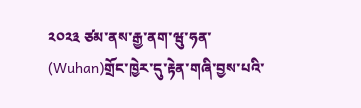༢༠༢༣ ཙམ་ནས་རྒྱ་ནག་ཝུ་ཧན་ (Wuhan)གྲོང་ཁྱེར་དུ་རྟེན་གཞི་བྱས་པའི་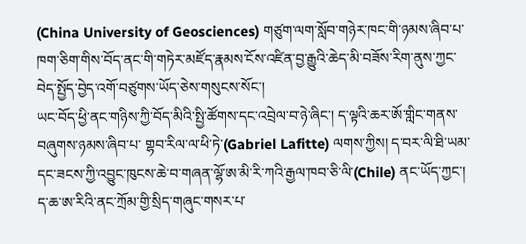(China University of Geosciences) གཙུག་ལག་སློབ་གཉེར་ཁང་གི་ཉམས་ཞིབ་པ་ཁག་ཅིག་གིས་བོད་ནང་གི་གཏེར་མཛོད་རྣམས་ངོས་འཛིན་བྱ་རྒྱུའི་ཆེད་མི་བཟོས་རིག་ནུས་ཀྱང་བེད་སྤྱོད་བྱེད་འགོ་བཙུགས་ཡོད་ཅེས་གསུངས་སོང་།
ཡང་བོད་ཕྱི་ནང་གཉིས་ཀྱི་བོད་མིའི་སྤྱི་ཚོགས་དང་འབྲེལ་བ་ཉེ་ཞིང་། ད་ལྟའི་ཆར་ཨོ་གླིང་གནས་བཞུགས་ཉམས་ཞིབ་པ་ གྷབ་རིལ་ལ་ཕི་ཏེ་(Gabriel Lafitte) ལགས་ཀྱིས། ད་བར་ལི་ཐི་ཡམ་དང་ཟངས་ཀྱི་འབྱུང་ཁུངས་ཆེ་བ་གཞན་ལྷོ་ཨ་མི་རི་ཀའི་རྒྱལ་ཁབ་ཅི་ལི་(Chile) ནང་ཡོད་ཀྱང་། ད་ཆ་ཨ་རིའི་ནང་ཀྲོམ་གྱི་སྲིད་གཞུང་གསར་པ་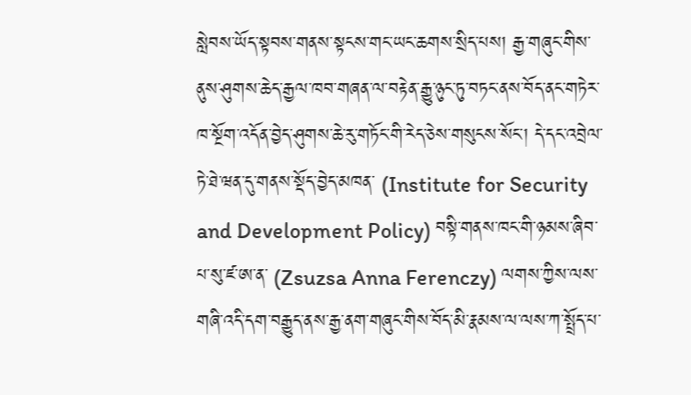སླེབས་ཡོད་སྟབས་གནས་སྟངས་གང་ཡང་ཆགས་སྲིད་པས། རྒྱ་གཞུང་གིས་ནུས་ཤུགས་ཆེད་རྒྱལ་ཁབ་གཞན་ལ་བརྟེན་རྒྱུ་ཉུང་ཏུ་བཏང་ནས་བོད་ནང་གཏེར་ཁ་སྔོག་འདོན་བྱེད་ཤུགས་ཆེ་རུ་གཏོང་གི་རེད་ཅེས་གསུངས་སོང་། དེ་དང་འབྲེལ་ཏེ་ཐེ་ཝན་དུ་གནས་སྡོད་བྱེད་མཁན་ (Institute for Security and Development Policy) བསྟི་གནས་ཁང་གི་ཉམས་ཞིབ་པ་སུ་ཛ་ཨ་ན་ (Zsuzsa Anna Ferenczy) ལགས་ཀྱིས་ལས་གཞི་འདི་དག་བརྒྱུད་ནས་རྒྱ་ནག་གཞུང་གིས་བོད་མི་རྣམས་ལ་ལས་ཀ་སྤྲོད་པ་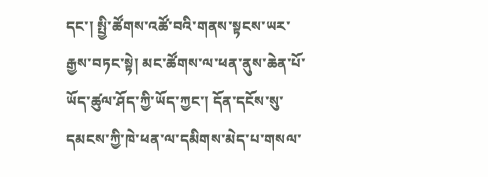དང་། སྤྱི་ཚོགས་འཚོ་བའི་གནས་སྟངས་ཡར་རྒྱས་བཏང་སྟེ། མང་ཚོགས་ལ་ཕན་ནུས་ཆེན་པོ་ཡོད་ཚུལ་ཤོད་ཀྱི་ཡོད་ཀྱང་། དོན་དངོས་སུ་དམངས་ཀྱི་ཁེ་ཕན་ལ་དམིགས་མེད་པ་གསལ་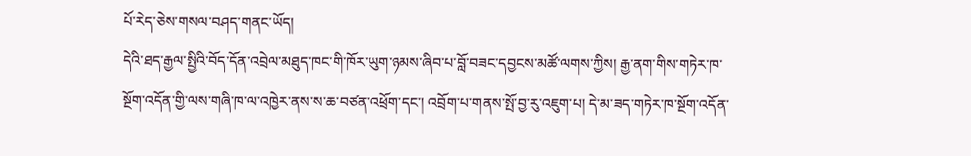པོ་རེད་ཅེས་གསལ་བཤད་གནང་ཡོད།
དེའི་ཐད་རྒྱལ་སྤྱིའི་བོད་དོན་འབྲེལ་མཐུད་ཁང་གི་ཁོར་ཡུག་ཉམས་ཞིབ་པ་བློ་བཟང་དབྱངས་མཚོ་ལགས་ཀྱིས། རྒྱ་ནག་གིས་གཏེར་ཁ་སྔོག་འདོན་གྱི་ལས་གཞི་ཁ་ལ་འཁྱེར་ནས་ས་ཆ་བཙན་འཕྲོག་དང་། འབྲོག་པ་གནས་སྤོ་བྱ་རུ་འཇུག་པ། དེ་མ་ཟད་གཏེར་ཁ་སྔོག་འདོན་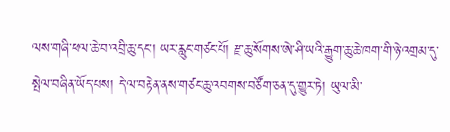ལས་གཞི་ཕལ་ཆེ་བ་འབྲི་ཆུ་དང་། ཡར་རླུང་གཙང་པོ། རྫ་ཆུ་སོགས་ཨེ་ཤི་ཡའི་རྒྱུག་ཆུ་ཆེ་ཁག་གི་ཉེ་འགྲམ་དུ་སྤེལ་བཞིན་ཡོད་པས། དེ་ལ་བརྟེན་ནས་གཙང་ཆུ་འབགས་བཙོག་ཅན་དུ་གྱུར་ཏེ། ཡུལ་མི་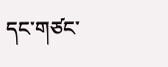དང་གཙང་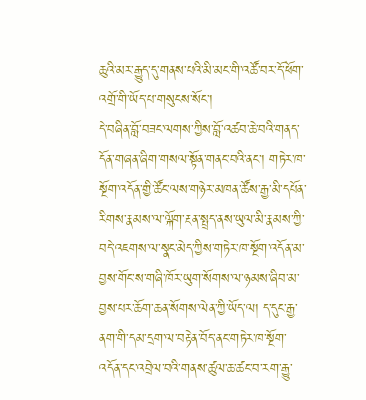ཆུའི་མར་རྒྱུད་དུ་གནས་པའི་མི་མང་གི་འཚོ་བར་དོ་ཕོག་འགྲོ་གི་ཡོད་པ་གསུངས་སོང་།
དེ་བཞིན་བློ་བཟང་ལགས་ཀྱིས་བློ་འཚབ་ཆེ་བའི་གནད་དོན་གཞན་ཞིག་གསལ་སྟོན་གནང་བའི་ནང་། གཏེར་ཁ་སྔོག་འདོན་གྱི་ཚོང་ལས་གཉེར་མཁན་ཚོས་རྒྱ་མི་དཔོན་རིགས་རྣམས་ལ་ལྐོག་རྔན་སྤྲད་ནས་ཡུལ་མི་རྣམས་ཀྱི་བདེ་འཇགས་ལ་སྣང་མེད་ཀྱིས་གཏེར་ཁ་སྔོག་འདོན་མ་བྱས་གོང་ས་གཞི་ཁོར་ཡུག་སོགས་ལ་ཉམས་ཞིབ་མ་བྱས་པར་ཆོག་ཆན་སོགས་ལེན་ཀྱི་ཡོད་ལ། ད་དུང་རྒྱ་ནག་གི་དམ་དྲག་ལ་བརྟེན་བོད་ནང་གཏེར་ཁ་སྔོག་འདོན་དང་འབྲེལ་བའི་གནས་ཚུལ་ཆ་ཚང་བ་རག་རྒྱུ་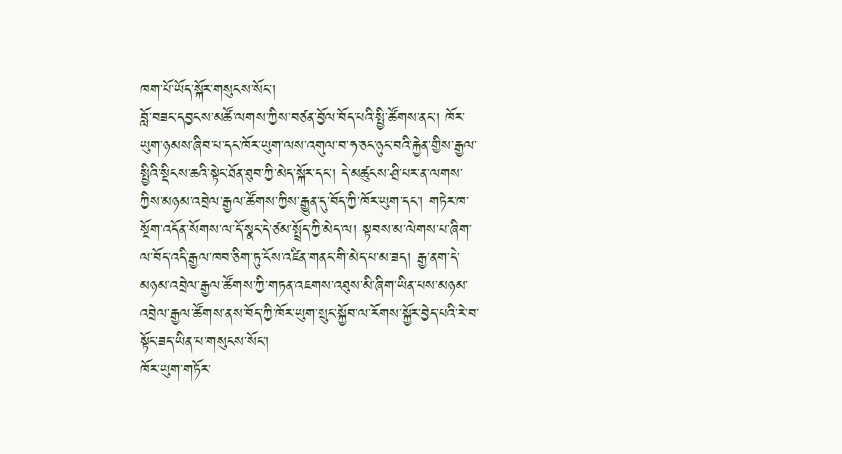ཁག་པོ་ཡོད་སྐོར་གསུངས་སོང་།
བློ་བཟང་དབྱངས་མཚོ་ལགས་ཀྱིས་བཙན་བྱོལ་བོད་པའི་སྤྱི་ཚོགས་ནང་། ཁོར་ཡུག་ཉམས་ཞིབ་པ་དང་ཁོར་ཡུག་ལས་འགུལ་བ་ཧ་ཅང་ཉུང་བའི་རྐྱེན་གྱིས་རྒྱལ་སྤྱིའི་སྡིངས་ཆའི་སྟེང་ཐོན་ཐུབ་ཀྱི་མེད་སྐོར་དང་། དེ་མཚུངས་ཤྲི་པར་ན་ལགས་ཀྱིས་མཉམ་འབྲེལ་རྒྱལ་ཚོགས་ཀྱིས་རྒྱུན་དུ་བོད་ཀྱི་ཁོར་ཡུག་དང་། གཏེར་ཁ་སྔོག་འདོན་སོགས་ལ་དོ་སྣང་དེ་ཙམ་སྤྲོད་ཀྱི་མེད་ལ། སྟབས་མ་ལེགས་པ་ཞིག་ལ་བོད་འདི་རྒྱལ་ཁབ་ཅིག་ཏུ་ངོས་འཛིན་གནང་གི་མེད་པ་མ་ཟད། རྒྱ་ནག་དེ་མཉམ་འབྲེལ་རྒྱལ་ཚོགས་ཀྱི་གཏན་འཇགས་འཐུས་མི་ཞིག་ཡིན་པས་མཉམ་འབྲེལ་རྒྱལ་ཚོགས་ནས་བོད་ཀྱི་ཁོར་ཡུག་སྲུང་སྐྱོབ་ལ་རོགས་སྐྱོར་བྱེད་པའི་རེ་བ་སྟོང་ཟད་ཡིན་པ་གསུངས་སོང་།
ཁོར་ཡུག་གཏོར་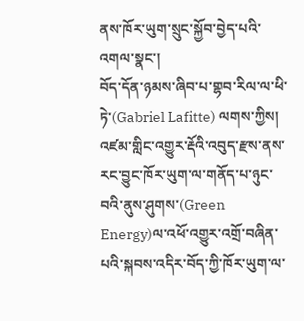ནས་ཁོར་ཡུག་སྲུང་སྐྱོབ་བྱེད་པའི་འགལ་སྣང་།
བོད་དོན་ཉམས་ཞིབ་པ་གྷབ་རིལ་ལ་ཕི་ཏེ་(Gabriel Lafitte) ལགས་ཀྱིས། འཛམ་གླིང་འགྱུར་རྡོའི་འབུད་རྫས་ནས་རང་བྱུང་ཁོར་ཡུག་ལ་གནོད་པ་ཉུང་བའི་ནུས་ཤུགས་(Green Energy)ལ་འཕོ་འགྱུར་འགྲོ་བཞིན་པའི་སྐབས་འདིར་བོད་ཀྱི་ཁོར་ཡུག་ལ་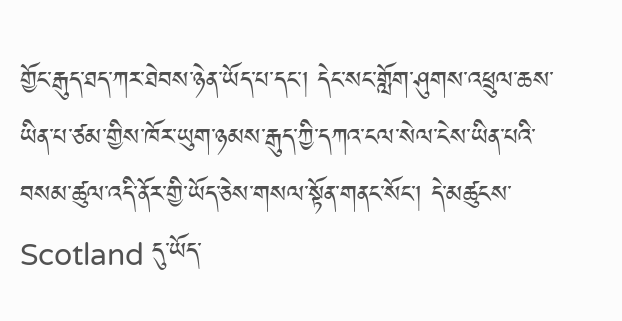གྱོང་རྒུད་ཐད་ཀར་ཐེབས་ཉེན་ཡོད་པ་དང་། དེང་སང་གློག་ཤུགས་འཕྲུལ་ཆས་ཡིན་པ་ཙམ་གྱིས་ཁོར་ཡུག་ཉམས་རྒུད་ཀྱི་དཀའ་ངལ་སེལ་ངེས་ཡིན་པའི་བསམ་ཚུལ་འདི་ནོར་གྱི་ཡོད་ཅེས་གསལ་སྟོན་གནང་སོང་། དེ་མཚུངས་Scotland དུ་ཡོད་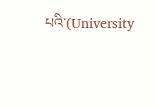པའི་(University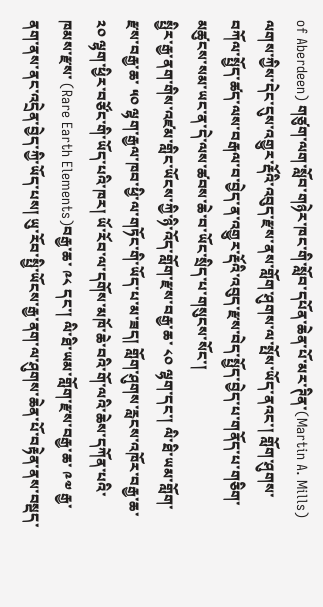of Aberdeen) གཙུག་ལག་སློབ་གཉེར་ཁང་གི་སློབ་དཔོན་ཆེན་པོ་མར་ཊིན་(Martin A. Mills) ལགས་ཀྱིས་དེང་དུས་འགྱུར་རྡོའི་འབུད་རྫས་ནས་གློག་ཤུགས་ལ་སྤོས་ཡོད་ནའང་། གློག་ཤུགས་བཀོལ་སྤྱོད་ཚད་ལས་བརྒལ་བ་བྱེད་ན་འགྱུར་རྡོའི་འབུད་རྫས་བེད་སྤྱོད་བྱེད་པ་གནོད་པ་གཅིག་མཚུངས་སམ་ཡང་ན་དེ་ལས་ཚབས་ཆེ་བ་ཡོང་སྲིད་པ་གསུངས་སོང་།
སྤྱིར་རྒྱ་ནག་གིས་འཛམ་གླིང་ཡོངས་ཀྱི་ཉི་འོད་གློག་རྫས་བརྒྱ་ཆ་ ༨༠ ལྷག་དང་། ལི་ཐི་ཡམ་གློག་རྫས་བརྒྱ་ཆ་ ༥༠ ལྷག་རྒྱལ་ཁབ་ཕྱི་ལ་གཏོང་གི་ཡོད་པ་མ་ཟད། གློག་ཤུགས་རླངས་འཁོར་བརྒྱ་ཆ་ ༢༠ ལྷག་ཕྱིར་བཙོང་གི་ཡོད་པའི་ཁར། ཡོ་རོབ་ལ་དགོས་མཁོ་ཆེ་བའི་གོ་ལའི་ཆེས་དཀོན་པའི་ཁམས་རྫས་ (Rare Earth Elements)བརྒྱ་ཆ་ ༩༨ དང་། ལི་ཐི་ཡམ་གློག་རྫས་བརྒྱ་ཆ་ ༩༧ རྒྱ་ནག་ནས་ནང་འདྲེན་བྱེད་ཀྱི་ཡོད་པས། ཡུ་རོབ་སྤྱི་ཡོངས་རྒྱ་ནག་ལ་ཤུགས་ཆེན་པོ་བརྟེན་ནས་བསྡད་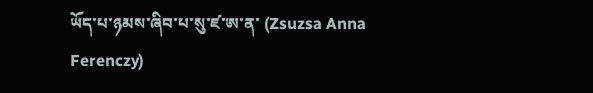ཡོད་པ་ཉམས་ཞིབ་པ་སུ་ཛ་ཨ་ན་ (Zsuzsa Anna Ferenczy)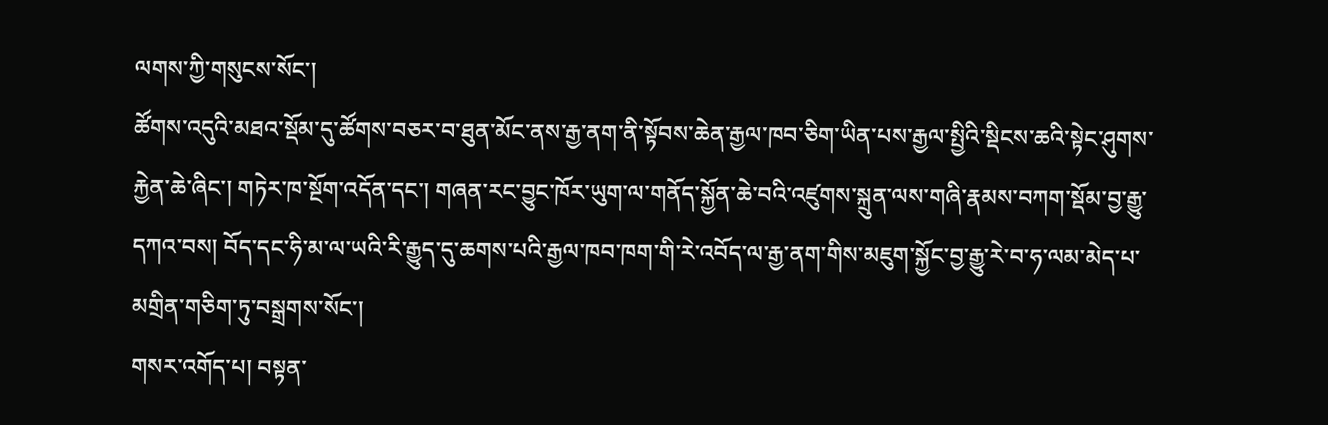ལགས་ཀྱི་གསུངས་སོང་།
ཚོགས་འདུའི་མཐའ་སྡོམ་དུ་ཚོགས་བཅར་བ་ཐུན་མོང་ནས་རྒྱ་ནག་ནི་སྟོབས་ཆེན་རྒྱལ་ཁབ་ཅིག་ཡིན་པས་རྒྱལ་སྤྱིའི་སྡིངས་ཆའི་སྟེང་ཤུགས་རྐྱེན་ཆེ་ཞིང་། གཏེར་ཁ་སྔོག་འདོན་དང་། གཞན་རང་བྱུང་ཁོར་ཡུག་ལ་གནོད་སྐྱོན་ཆེ་བའི་འཛུགས་སྐྲུན་ལས་གཞི་རྣམས་བཀག་སྡོམ་བྱ་རྒྱུ་དཀའ་བས། བོད་དང་ཧི་མ་ལ་ཡའི་རི་རྒྱུད་དུ་ཆགས་པའི་རྒྱལ་ཁབ་ཁག་གི་རེ་འབོད་ལ་རྒྱ་ནག་གིས་མཇུག་སྐྱོང་བྱ་རྒྱུ་རེ་བ་ཧ་ལམ་མེད་པ་མགྲིན་གཅིག་ཏུ་བསྒྲགས་སོང་།
གསར་འགོད་པ། བསྟན་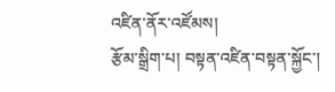འཛིན་ནོར་འཛོམས།
རྩོམ་སྒྲིག་པ། བསྟན་འཛིན་བསྟན་སྐྱོང་།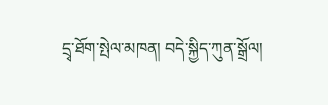དྲྭ་ཐོག་སྤེལ་མཁན། བདེ་སྐྱིད་ཀུན་སྒྲོལ།